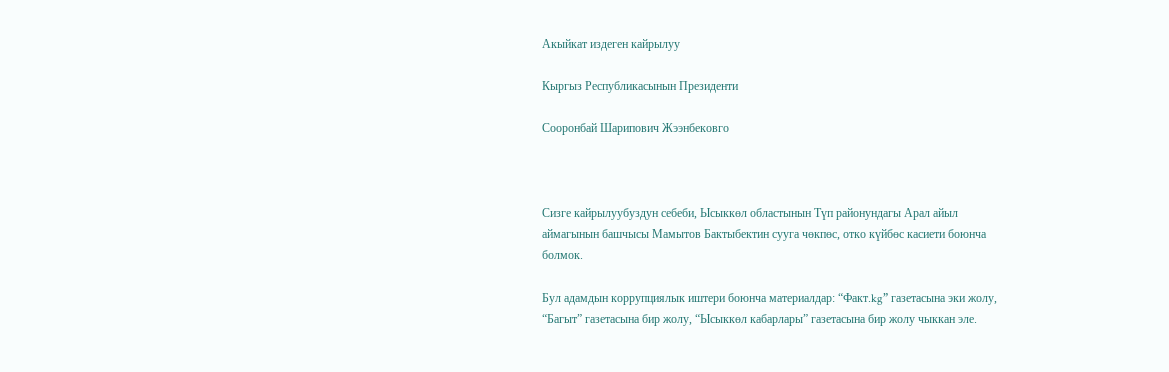Акыйкат издеген кайрылуу

Кыргыз Республикасынын Президенти

Сооронбай Шарипович Жээнбековго



Сизге кайрылуубуздун себеби, Ысыккөл областынын Түп районундагы Арал айыл аймагынын башчысы Мамытов Бактыбектин сууга чөкпөс, отко күйбөс касиети боюнча болмок.

Бул адамдын коррупциялык иштери боюнча материалдар: “Факт.kg” газетасына эки жолу, “Багыт” газетасына бир жолу, “Ысыккөл кабарлары” газетасына бир жолу чыккан эле.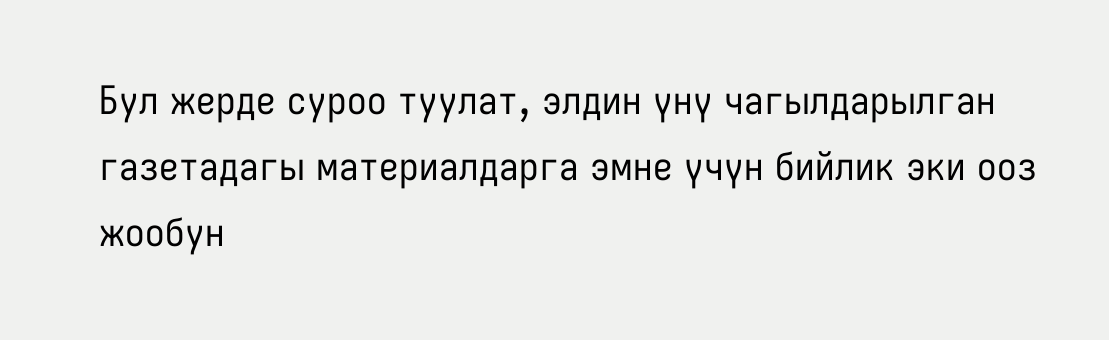Бул жерде суроо туулат, элдин үнү чагылдарылган газетадагы материалдарга эмне үчүн бийлик эки ооз жообун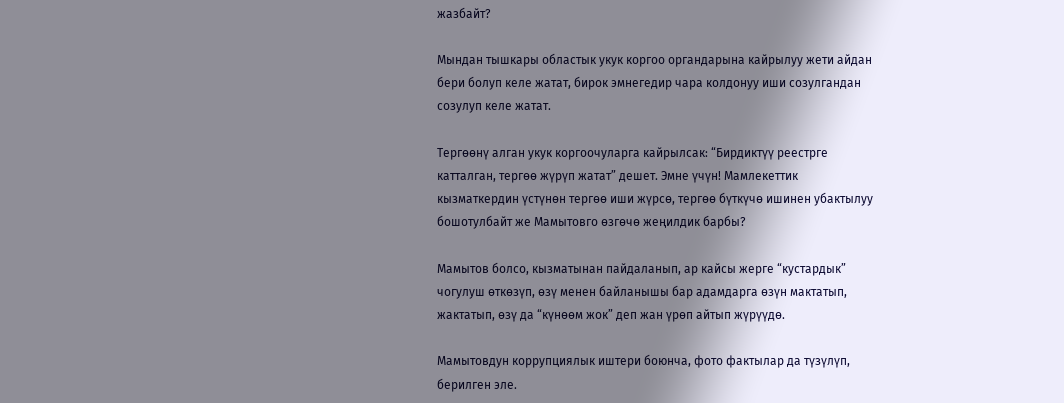жазбайт?

Мындан тышкары областык укук коргоо органдарына кайрылуу жети айдан бери болуп келе жатат, бирок эмнегедир чара колдонуу иши созулгандан созулуп келе жатат.

Тергөөнү алган укук коргоочуларга кайрылсак: “Бирдиктүү реестрге катталган, тергөө жүрүп жатат” дешет. Эмне үчүн! Мамлекеттик кызматкердин үстүнөн тергөө иши жүрсө, тергөө бүткүчө ишинен убактылуу бошотулбайт же Мамытовго өзгөчө жеңилдик барбы?

Мамытов болсо, кызматынан пайдаланып, ар кайсы жерге “кустардык” чогулуш өткөзүп, өзү менен байланышы бар адамдарга өзүн мактатып, жактатып, өзү да “күнөөм жок” деп жан үрөп айтып жүрүүдө.

Мамытовдун коррупциялык иштери боюнча, фото фактылар да түзүлүп, берилген эле.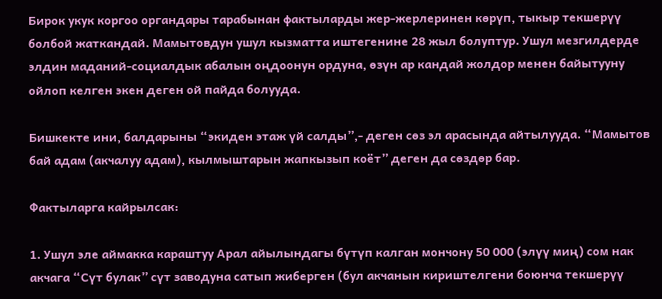Бирок укук коргоо органдары тарабынан фактыларды жер-жерлеринен көрүп, тыкыр текшерүү болбой жаткандай. Мамытовдун ушул кызматта иштегенине 28 жыл болуптур. Ушул мезгилдерде элдин маданий-социалдык абалын оңдоонун ордуна, өзүн ар кандай жолдор менен байытууну ойлоп келген экен деген ой пайда болууда.

Бишкекте ини, балдарыны “экиден этаж үй салды”,- деген сөз эл арасында айтылууда. “Мамытов бай адам (акчалуу адам), кылмыштарын жапкызып коёт” деген да сөздөр бар.

Фактыларга кайрылсак:

1. Ушул эле аймакка караштуу Арал айылындагы бүтүп калган мончону 50 000 (элүү миң) сом нак акчага “Сүт булак” сүт заводуна сатып жиберген (бул акчанын кириштелгени боюнча текшерүү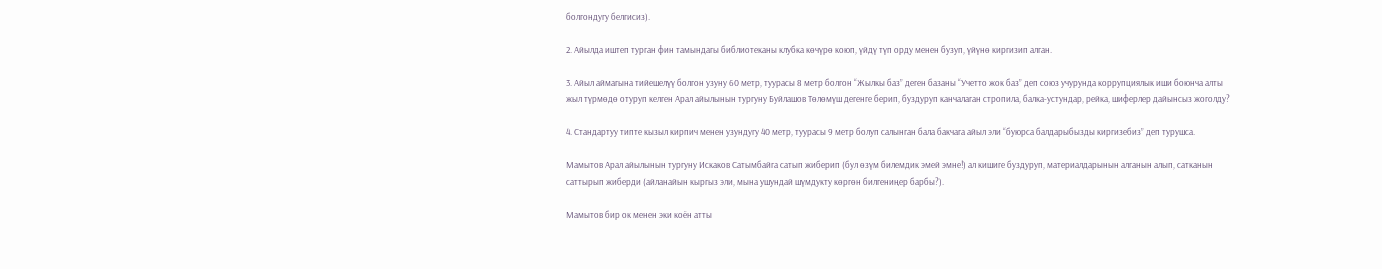болгондугу белгисиз).

2. Айылда иштеп турган фин тамындагы библиотеканы клубка көчүрө коюп, үйдү түп орду менен бузуп, үйүнө киргизип алган.

3. Айыл аймагына тийешелүү болгон узуну 60 метр, туурасы 8 метр болгон “Жылкы баз” деген базаны “Учетто жок баз” деп союз учурунда коррупциялык иши боюнча алты жыл түрмөдө отуруп келген Арал айылынын тургуну Буйлашов Төлөмүш дегенге берип, буздуруп канчалаган стропила, балка-устундар, рейка, шиферлер дайынсыз жоголду?

4. Стандартуу типте кызыл кирпич менен узундугу 40 метр, туурасы 9 метр болуп салынган бала бакчага айыл эли “буюрса балдарыбызды киргизебиз” деп турушса.

Мамытов Арал айылынын тургуну Искаков Сатымбайга сатып жиберип (бул өзүм билемдик эмей эмне!) ал кишиге буздуруп, материалдарынын алганын алып, сатканын саттырып жиберди (айланайын кыргыз эли, мына ушундай шүмдукту көргөн билгениңер барбы?).

Мамытов бир ок менен эки коён атты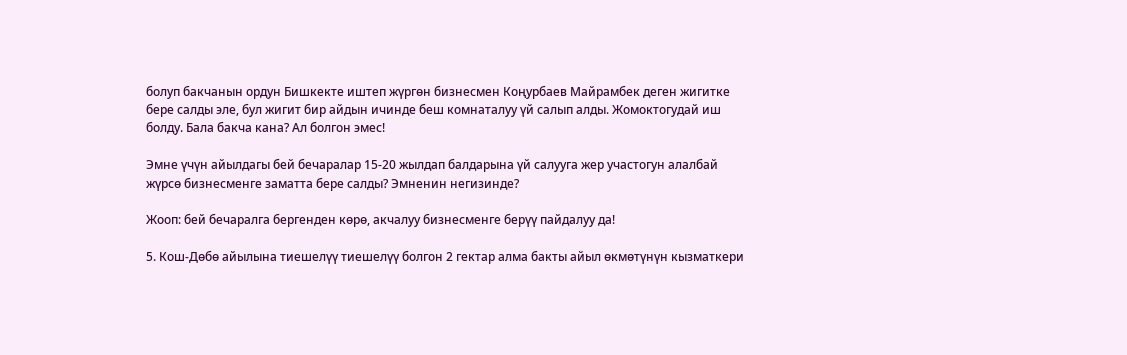болуп бакчанын ордун Бишкекте иштеп жүргөн бизнесмен Коңурбаев Майрамбек деген жигитке бере салды эле, бул жигит бир айдын ичинде беш комнаталуу үй салып алды. Жомоктогудай иш болду. Бала бакча кана? Ал болгон эмес!

Эмне үчүн айылдагы бей бечаралар 15-20 жылдап балдарына үй салууга жер участогун алалбай жүрсө бизнесменге заматта бере салды? Эмненин негизинде?

Жооп: бей бечаралга бергенден көрө, акчалуу бизнесменге берүү пайдалуу да!

5. Кош-Дөбө айылына тиешелүү тиешелүү болгон 2 гектар алма бакты айыл өкмөтүнүн кызматкери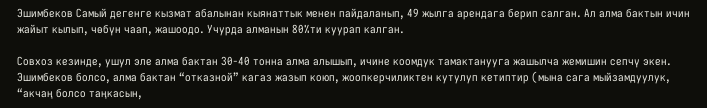Эшимбеков Самый дегенге кызмат абалынан кыянаттык менен пайдаланып, 49 жылга арендага берип салган. Ал алма бактын ичин жайыт кылып, чөбүн чаап, жашоодо. Учурда алманын 80%ти куурап калган.

Совхоз кезинде, ушул эле алма бактан 30-40 тонна алма алышып, ичине коомдук тамактанууга жашылча жемишин сепчү экен. Эшимбеков болсо, алма бактан “отказной” кагаз жазып коюп, жоопкерчиликтен кутулуп кетиптир (мына сага мыйзамдуулук, “акчаң болсо таңкасын,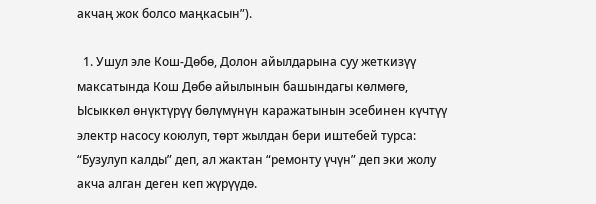акчаң жок болсо маңкасын”).

  1. Ушул эле Кош-Дөбө, Долон айылдарына суу жеткизүү максатында Кош Дөбө айылынын башындагы көлмөгө, Ысыккөл өнүктүрүү бөлүмүнүн каражатынын эсебинен күчтүү электр насосу коюлуп, төрт жылдан бери иштебей турса: “Бузулуп калды” деп, ал жактан “ремонту үчүн” деп эки жолу акча алган деген кеп жүрүүдө.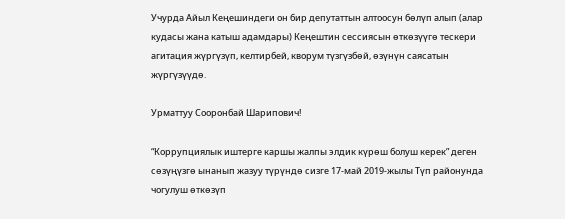Учурда Айыл Кеңешиндеги он бир депутаттын алтоосун бөлүп алып (алар кудасы жана катыш адамдары) Кеңештин сессиясын өткөзүүгө тескери агитация жүргүзүп, келтирбей, кворум түзгүзбөй, өзүнүн саясатын жүргүзүүдө.

Урматтуу Сооронбай Шарипович!

“Коррупциялык иштерге каршы жалпы элдик күрөш болуш керек” деген сөзүңүзгө ынанып жазуу түрүндө сизге 17-май 2019-жылы Түп районунда чогулуш өткөзүп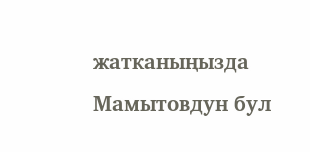жатканыңызда Мамытовдун бул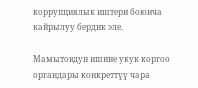коррупциялык иштери боюнча кайрылуу бердик эле.

Мамытовдун ишине укук коргоо органдары конкреттүү чара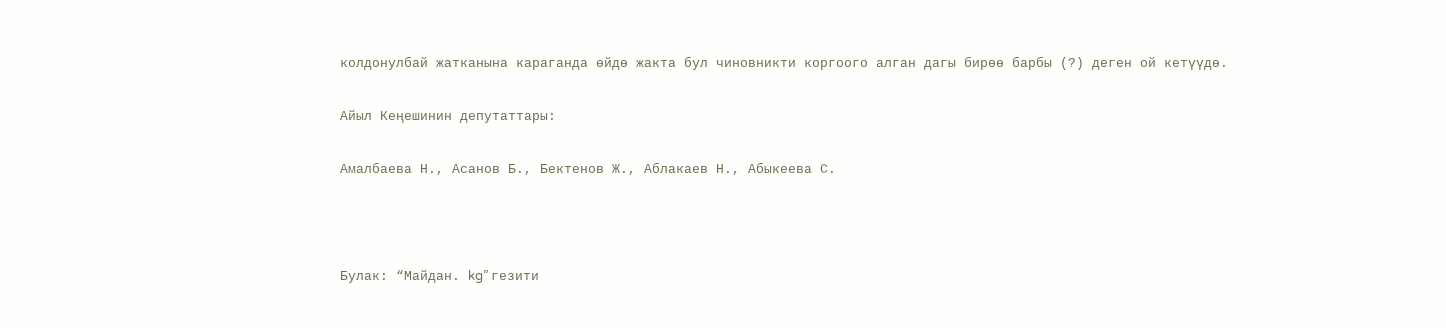колдонулбай жатканына караганда өйдө жакта бул чиновникти коргоого алган дагы бирөө барбы (?) деген ой кетүүдө.

Айыл Кеңешинин депутаттары:

Амалбаева Н., Асанов Б., Бектенов Ж., Аблакаев Н., Абыкеева С.



Булак: “Майдан. kg” гезити